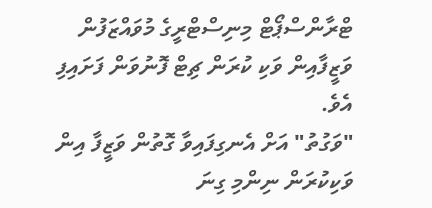ޓްރާންސްޕޯޓް މިނިސްޓްރީގެ މުވައްޒަފުން ވަޒީފާއިން ވަކި ކުރަން ޗިޓް ފޮނުވަން ފަށައިފި އެވެ.
"ވަގުތު" އަށް އެނގިފައިވާ ގޮތުން ވަޒީފާ އިން ވަކިކުރަން ނިންމި ގިނަ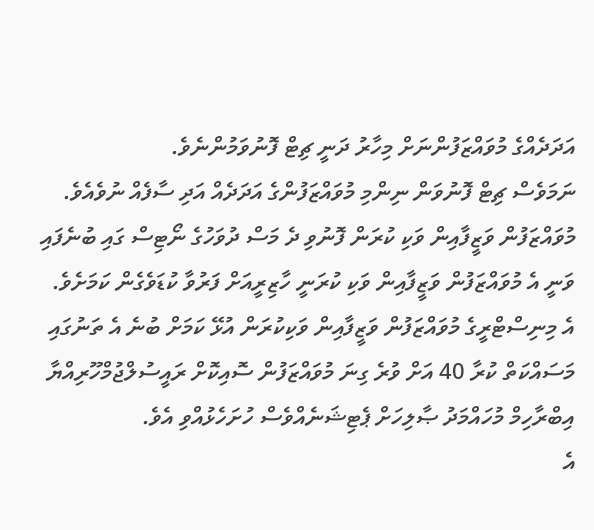އަދަދެއްގެ މުވައްޒަފުންނަށް މިހާރު ދަނީ ޗިޓް ފޮނުވަމުންނެވެ.
ނަމަވެސް ޗިޓް ފޮނުވަން ނިންމި މުވައްޒަފުންގެ އަދަދެއް އަދި ސާފެއް ނުވެއެވެ.
މުވައްޒަފުން ވަޒީފާއިން ވަކި ކުރަން ފޮނުވި ދެ މަސް ދުވަހުގެ ނޯޓިސް ގައި ބުނެފައި ވަނީ އެ މުވައްޒަފުން ވަޒީފާއިން ވަކި ކުރަނީ ހާޒިރީއަށް ފަރުވާ ކުޑަވެގެން ކަމަށެވެ.
އެ މިނިސްޓްރީގެ މުވައްޒަފުން ވަޒީފާއިން ވަކިކުރަން އުޅޭ ކަމަށް ބުނެ އެ ތަނުގައި މަސައްކަތް ކުރާ 40 އަށް ވުރެ ގިނަ މުވައްޒަފުން ސޮއިކޮށް ރައީސުލްޖުމްހޫރިއްޔާ އިބްރާހިމް މުހައްމަދު ޞާލިހަށް ޕެޓިޝަނެއްވެސް ހުށަހެޅުއްވި އެވެ.
އެ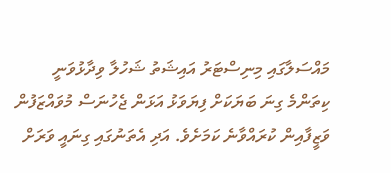މައްސަލާގައި މިނިސްޓަރު އައިޝަތު ޝަހުލާ ވިދާޅުވަނީ ކިތަންމެ ގިނަ ބަޔަކަށް ފިޔަވަޅު އަޅަން ޖެހުނަސް މުވައްޒަފުން ވަޒީފާއިން ކުރައްވާނެ ކަމަށެވެ. އަދި އެތަނުގައި ގިނައީ ވަރަށް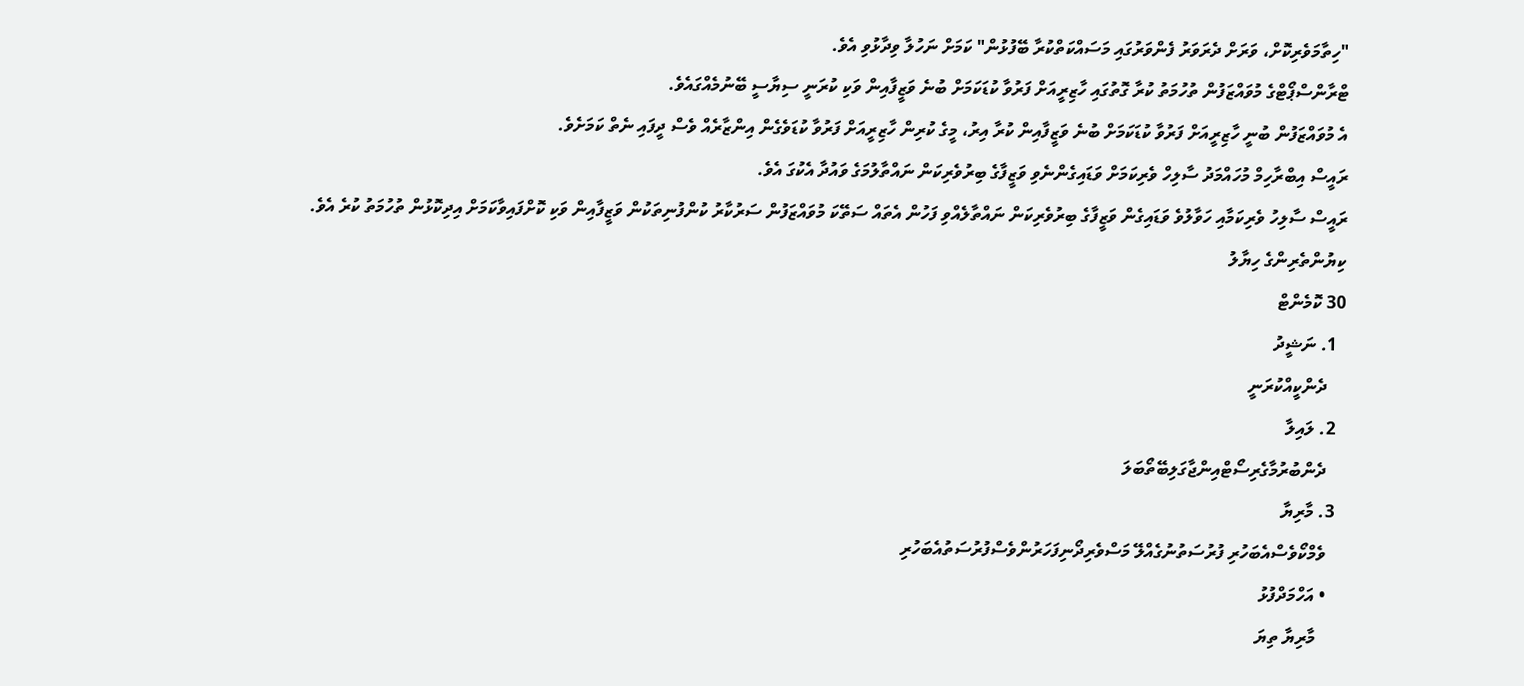"ހިތާމަވެރިކޮށް، ވަރަށް ދެރަވަރު ފެންވަރުގައި މަސައްކަތްކުރާ ބޭފުޅުން" ކަމަށް ނަހުލާ ވިދާޅުވި އެވެ.
ޓްރާންސްޕޯޓްގެ މުވައްޒަފުން ތުހުމަތު ކުރާ ގޮތުގައި ހާޒިރީއަށް ފަރުވާ ކުޑަކަމަށް ބުނެ ވަޒީފާއިން ވަކި ކުރަނީ ސިޔާސީ ބޭނުމެއްގައެވެ.
އެ މުވައްޒަފުން ބުނީ ހާޒިރީއަށް ފަރުވާ ކުޑަކަމަށް ބުނެ ވަޒީފާއިން ކުރާ އިރު، މީގެ ކުރިން ހާޒިރީއަށް ފަރުވާ ކުޑަވެގެން އިންޒާރެއް ވެސް ދީފައި ނެތް ކަމަށެވެ.
ރައީސް އިބްރާހިމް މުހައްމަދު ސާލިހް ވެރިކަމަށް ވަޑައިގެންނެވި ވަޒީފާގެ ބިރުވެރިކަން ނައްތާލުމަގެ ވައުދާ އެކުގަ އެވެ.
ރައީސް ސާލިހު ވެރިކަމާއި ހަވާލުވެ ވަޑައިގެން ވަޒީފާގެ ބިރުވެރިކަން ނައްތާލެއްވި ފަހުން އެތައް ސަތޭކަ މުވައްޒަފުން ސަރުކާރު ކުންފުނިތަކުން ވަޒީފާއިން ވަކި ކޮށްފައިވާކަމަށް އިދިކޮޅުން ތުހުމަތު ކުރެ އެވެ.
ކިޔުންތެރިންގެ ހިޔާލު
30 ކޮމެންޓް
  1. ނަޝީދު
    ދެންކީއްކުރަނީ
  2. ލައިލާ
    ދެންބުރުމާގެރިސޯޓްއިންޖާގަލިބޭތޯބަލަ
  3. މާރިޔާ
    ވެމްކޯވެސްއެބަހުރި ފުރުސަތުނުގެއްލޭ މަސްވެރިދޯނިފަހަރުންވެސްފުރުސަތުއެބަހުރި
    • އަހްމަދްފުޅު
      މާރިޔާ ތިޔަ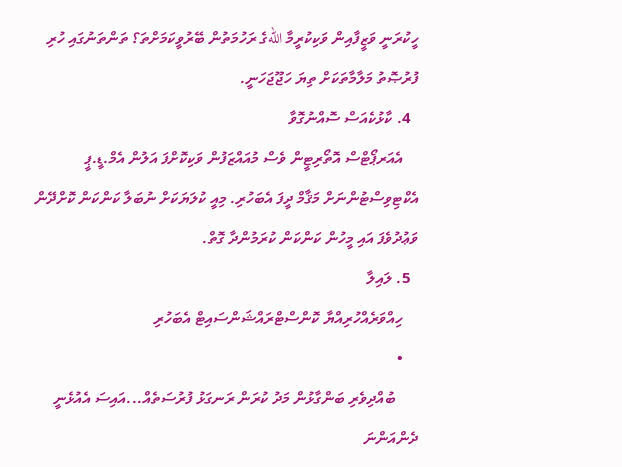ހީކުރަނީ ވަޒީފާއިން ވަކިކުރީމާ اللهގެ ރަހުމަތުން ބޭރުވީކަމަށްތަ؟ ތަންތަނުގައި ހުރި ފުރުޞޮތު މަލާމާތަކަށް ތިޔަ ހަޖޫޖަހަނީ.
  4. ކާޅުކެއަސް ސޮއްނުގޮވާ
    އެއަރޕޯޓްސް އޮތޯރިޓީން ވެސް މުއައްޒަފުން ވަކިކޮށްފަ އަލުން އެމް.ޑީ.ޕީ އެކްޓިވިސްޓުންނަށް މަޤާމް ދީފަ އެބަހުރި. މިއީ ކުލަޔަކަށް ނުބަލާ ކަންކަން ކޮށްދޭން ވަޢުދުވެފަ އައި މީހުން ކަންކަން ކުރަމުންދާ ގޮތް.
  5. ލައިލާ
    ހިއްވަރެއްހުރިއްޔާ ކޮންސްޓްރައްޝަންސައިޓް އެބަހުރި
    •
      ބުއްދިވެރި ބަންގާޅުން މަދު ކުރަން ރަނގަޅު ފުރުސަތެއް...އައިސަ އެއުޅެނީ ދެންއަންނަ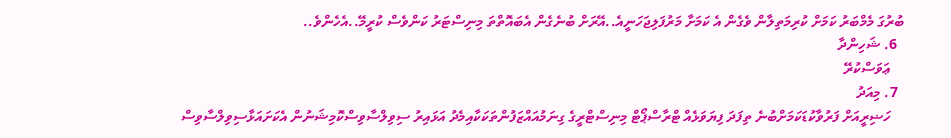ބުރުގަ މެމްބަރު ކަމަށް ކުރިމަތިލާން ވެގެން އެ ކަމަށާ މަރުފަލިޖަހަނީއެ..އޭރަށް ބުނެގެން އެބައޮތްތަ މިނިސްޓަރު ކަންވެސް ކުރީމޭ..އެހެންވެ..
  6. ޝަހިންދާ
    ޢަވަސްކުރޭ
  7. މިއަދު
    ހަޟިރީއަށް ފަރުވާކުޑަކަމަށްބުނެ ތިފަދަ ފިޔަވަޅެއް ޓްރާސްޕޯޓް މިނިސްޓްރީގެ ގިނަމުއައްޒަފުންތަކަކާއިމެދު އަޅައިރު ސިވިލްސާވިސްކޮމިޝަނުން އެކަށައަޅާސިވިލްސާވިސް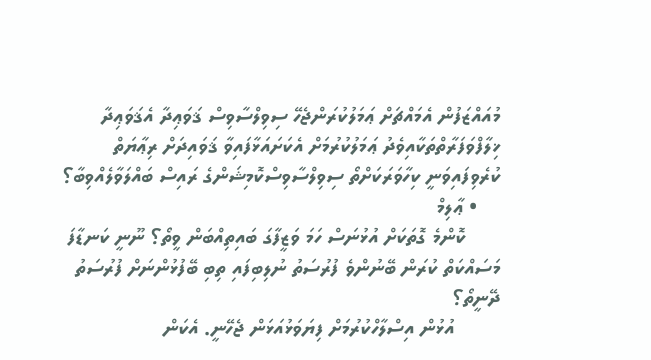މުއައްޒަފުން އެމައްޗަށް ޢަމަލުކުރަންޖެހޭ ސިވިލްސާވިސް ޤަވަޢިދާ އެޤަވަޢިދާ ޚިލާފްވަފަރާތްތަކާއިވެދު ޢަމަލުކުރުމަށް އެކަށައަޅާފައިވާ ޤަވައިދަށް ރިޢާޔަތް ކުރެވިފައިވަނީ ކިހާވަރަކަށްތޯ ސިވިލްސާވިސްކޮމިޝަންގެ ރައިސް ބައްލަވާލެއްވިބާ؟
    • ޢާލިމް
      ކޮންމެ ގޮތަކަށް އުޅުނަސް ހަމަ ވަޒީފާގަ ބައިތިއްބަން ވީތޯ؟ ނޫނީ ކަނޑާފަ މަސައްކަތް ކުރަން ބޭނުންވެ ފުރުސަތު ނުލިބިފައި ތިބި ބޭފުޅުންނަށް ފުރުސަތު ދޭނީތޯ؟
        އުޅުން އިސްލާހްކުރުމަށް ފިޔަވަޅުއަޅަން ޖެހޭނީ. އެކަން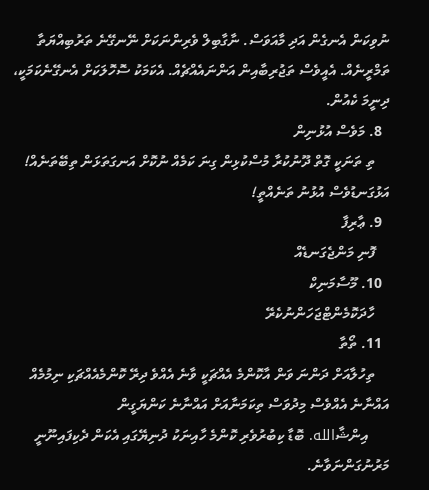ނުވިކަން އެނގެން އަދި މާއަވަސް. ނާގާބިލް ވެރިންނަކަށް ނޭނގޭނެ ތަރުބިއްޔަތާ ތަމްރީނެއް. އެއީވެސް ތަޖުރިބާއިން އަންނައެއްޗެއް. އެކަމަކު ސޮހޮލަކަށް އެނގޭނެކަމަކީ، ދިނީމަ ކެއުން.
  8. މަވެސް އުޅުނިން
    ތި ތަނަކީ ގޮތް ދޫނުކުރާ މުސްކުޅިން ގިނަ ކަމެއް ނުކޮށް އަނގަތަޅަން ތިބޭތަނެއް! އަޅުގަނޑުވެސް އުޅުނު ތަނެއްތީ!
  9. ޢާރިފާ
    ފޮނި މަންޖެގަނޑެއް
  10. މޫސާމަނިކް
    ހާދަކޮމެންޓްޖަހަންނުކެރޭ
  11. ތޯތާ
    ތިހުލާއަށް ދަންނަ ވަން އާކޮންމެ އެއްޗަކީ ވާނެ އެއްވެ ދިރޭ ކޮންމެއެއްޗަކި ނިމުމެއް އައްނާނެ އެއްވެސް މިދުވަސް ތިކަމަނާއަށް އައްނާނެ ކަންޔަގީން
      އިންޝާالله. ބޮޑާ ކިބުރުވެރި ކޮންމެ ހާއިނަކު ދުނިޔޭގައި އެކަން ދެކިފައިނޫނީ މަރުނުގަންނަވާނެ.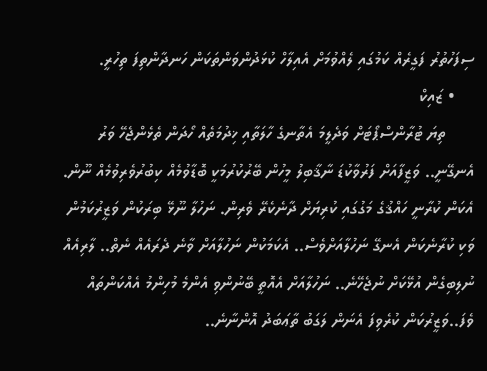ސިފަހުތުރު ފަގީރެއް ކަމުގައި ލެއްވުމަށް އެއިލާހް ކުޅަދުންވަންތަކަން ހަނދާންތިފަ ތިހުރީ.
    • ޒައިކް
      ތިޔަ ޓުރާންސްޕޯޓަށް ވަދެލީމަ އެތާނގެ ހާލަތާއި ޚިދުމަތެއް ހޯދަން ތެޅެންޖެހޭ ވަރު އެނގޭނީ.. ވަޒީފާއަށް ފަރުވާކުޑަ ނާޤާބިލު މީހުން ބޭރުކުރުމަކީ ބޮޑާވުމެއް ކިބުރުވެރިވުމެއް ނޫން. އެކަން ކުރާނީ ހައްޤުގެ މަގުގައި ކުރިޔަށް ދާނެކެރޭ ވެރިން. ނަހުލާ ނޫޅޭ ބިރަކުން ވަޒީރުކަމުން ވަކި ކުރާނެކަން އެނގޭ ނަހުލާއަށްވެސް.. އެކަމަކުން ނަހުލާއަށް ވާނެ ދެރައެއް ނެތް.. ލާރިއެއް ނުލިބިގެން އުޅޭކަށް ނުޖެހޭނެ.. ނަހުލާއަށް އެއޮތީ ބޭނުންވި އެންމެ މުހިންމު އެއްކަންތައް ވެފަ..ވަޒީރުކަން ކުރެވިފަ އެނަން ލަގަބު ތާޢަބަދު އޮންނާނެ..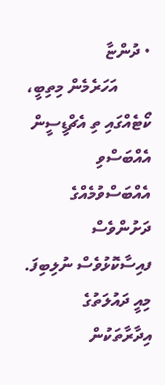• ދުންޏާ
        އަހަރެމެން މިތިބީ، ކޯޓެއްގައި ތި އެޗްޑީސީން އެއްބަސްވި އެއްބަސްވުމެއްގެ ދަށުންވެސް ފއިސާކޮޅުވެސް ނުލިބިފަ. މިއީ ދައުލަތުގެ އިދާރާތަކުން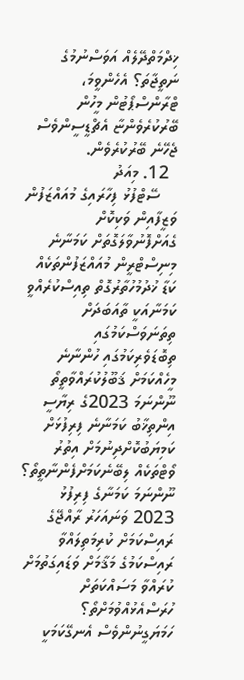ޚިދްމަތްދޭލެއް އަވަސްނުމުގެ ނަތީޖާތަ؟ އެހެންވީމަ، ޓްރާންސްޕޯޓުން މީހުން ބޭރުކުރެވެންޏާ އެޗްޑީސީންވެސް ޖެހޭނެ ބޭރުކުރެވެން.
  12. މިއަދު
    ސޭޓްފުޅު ފިހާރައިގެ މުއައްޒަފުން ވަޒީފާއިން ވަކިކޮށް ގެއަށްފޮނުވާލަގޮތަށް ކަމަނާނެ މިނިސްޓްރީން މުއައްޒަފުންތަކެއް ކަޑާ ޚުދުމުހުތާރުގޮތް ތިއިސްކުރެއްވީ ކަމަނާއަކީ ތާއަބަދަށް ތިތަނަވަސްކަމުގައި ތިބޮޑަވެރިކަމުގައި ހުންނާނެ މީހެއްކަމަށް ޤަބޫލުކުރައްވާތީތޯ ނޫންނަމަ 2023ގެ ރިޔާސީ އިންތިޚާބު ކަމަނާނެ ފިރިފުޅަށް ކަމިޔަބުކޮށްދިނުމަށް އިތުރު ވޯޓްތަކެއް ލިބޭނެކަމަށްފެންނާތީތޯ؟ ނޫންނަމަ ކަމަނާގެ ފިރިފުޅު 2023 ވަނައަހަރު ރާއްޖޭގެ ރައިސްކަމަށް ކުރިމަތިލައްވާ ރައިސްކަމުގެ މަޤާމަށް ވަޑައިގަތުމަށް ކުރައްވާ މަސައްކަތަށް ހުރަސްއެޅުއްވުމަށްތޯ؟ ހަމަޔަގީނުންވެސް އެނގޭކަމަކީ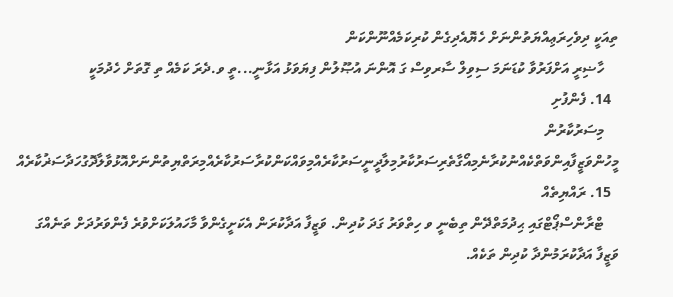ތިއަކީ ދިވެހިރަޢިއްޔަތުންނަށް ހެޔޮއެދިގެން ކުރިކަމެއްނޫންކަން
    ހާޟިރީ އަށްފަރުވާ ކުޑަނަމަ ސިވިލް ސާރވިސް ގަ އޮންނަ އުޞޫލުން ފިޔަވަޅު އަޅާނީ...ތީ ވ.ދެރަ ކަމެއް ތި ގޮތަށް ހެދުމަކީ
  14. ފެންފުށި
    މިސަރުކާރުން މީހުންވަޒީފާއިންވަތްކެއްނުކުރާނެމިއޯގާތެރިސަރުކާރުމިލާދީނީސަރުކާރެއްމިވައްކަންކުރާސަރުކާރެއްމިރަތްޔިތުންނަށްއޮޅުވާލާދޮގުހަދާސަޜުކާރެއް
  15. ރައްޔިތެއް
    ޓްރާންސްޕޯޓްގައި ޙިދުމަތްދޭން ތިބެނީ ވ ހިތްވަރު ގަދަ ކުދިން. ވަޒީފާ އަދާކުރަން އެކަށީގެންވާ މާހައުލަކަށްވުރެ ފެންވަރުދަށް ތަނެއްގަ ވަޒީފާ އަދާކުރަމުންދާ ކުދިން ތަކެއް.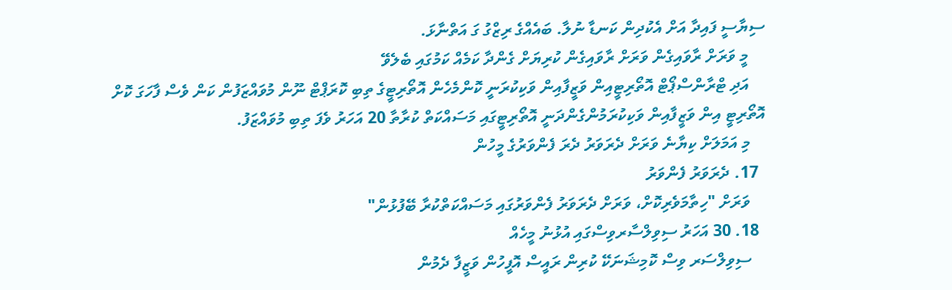ސިޔާސީ ފައިދާ އަށް އެކުދިން ކަނޑާ ނުލާ. ބައެއްގެ ރިޒްގު ގަ އަތްނާޅަ.
    މީ ވަރަށް ރާވައިގެން ވަރަށް ރާވައިގެން ކުރިޔަށް ގެންދާ ކަމެއް ކަމުގައި ބެލެވޭ
    އަދި ޓްރާންސްޕޯޓް އޮތޯރިޓީއިން ވަޒީފާއިން ވަކިކުރަނީ ކޮންމެހެން އޮތޯރިޓީގެ ތިބި ކޮރަޕްޓް ނޫން މުވައްޒަފުން ކަން ވެސް ފާހަގަ ކޮށް އޮތޯރިޓީ އިން ވަޒީފާއިން ވަކިކުރަމުންގެންދަނީ އޮތޯރިޓީގައި މަސައްކަތް ކުރާތާ 20 އަހަރު ވެފަ ތިބި މުވައްޒަފު.
    މި އަމަލަށް ކިޔާނެ ވަރަށް ދެރަވަރު ދެރަ ފެންވަރުގެ މީހުން
  17. ދެރަވަރު ފެންވަރު
    ވަރަށް "ހިތާމަވެރިކޮށް، ވަރަށް ދެރަވަރު ފެންވަރުގައި މަސައްކަތްކުރާ ބޭފުޅުން"
  18. 30 އަހަރު ސިވިލްސާރވިސްގައި އުޅުނު މީހެއް
    ސިވިލްސަރ ވިސް ކޮމިޝަނަކޭ ކުރިން ރައީސް އޮފީހުން ވަޒީފާ ދެމުން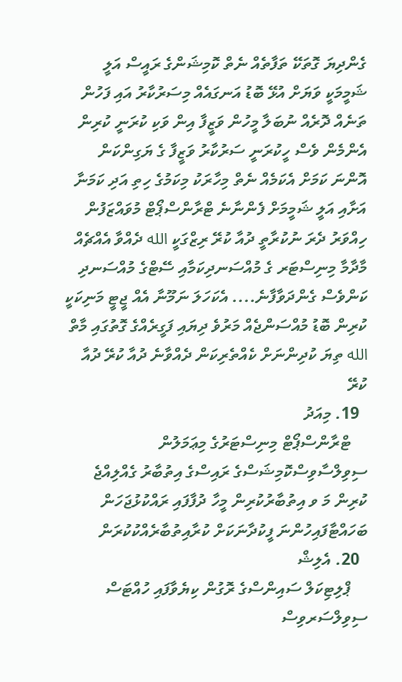ގެންދިޔަ ގޮތަކޭ ތަފާތެއް ނެތް ކޮމިޝަންގެ ރައީސް އަލީ ޝަމީމަކީ ވަޔަށް އުޅޭ ބޮޑު އަނގައެއް މިސަރުކާރު އައި ފަހުން ތަނެއް ދޮރެއް ނުބަލާ މީހުން ވަޒީފާ އިން ވަކި ކުރަނީ ކުރިން އެންމެން ވެސް ހީކުރަނީ ސަރުކާރު ވަޒީފާ ގެ ޔަގިންކަން އޮންނަ ކަމަށް އެކަމެއް ނެތް މިހާރަކު މިކަމުގެ ހިތި އަދި ކަމަނާ އަށާއި އަލީ ޝަމީމަށް ފެންނާނެ ޓްރާންސްޕޯޓް މުވައްޒަފުން ހިއްވަރު ދެރަ ނުކުރާތީ ދުއާ ކުރޭ ރިޒްގަކީ الله ދެއްވާ އެއްޗެއް މާދާމާ މިނިސްޓަރ ގެ މުއްސަނދިކަމާއި ސޭޓްގެ މުއްސަނދި ކަންވެސް ގެންދަވާފާނެ.... އެކަހަލަ ނަމޫނާ އެއް ޖީޓީ މަނިކަކީ ކުރިން ބޮޑު މުއްސަންޖެއް މަރުވެ ދިޔައި ފަގީރެއްގެ ގޮތުގައި މާތް الله ތިޔަ ކުދިންނަށް ކެއްތެރިކަން ދެއްވާނެ ދުއާ ކުރޭ ދުއާ ކުރޭ
  19. މިއަދު
    ޓްރާންސްޕޯޓް މިނިސްޓަރުގެ މިޢަމަލުން ސިވިލްސާވިސްކޮމިޝަސްގެ ރައިސްގެ އިތުބާރު ގެއްލިއްޖެ ކުރިން މަ ވ އިތުބާރުކުރިން މީހާ ދުފާފައި ރައްކުޅުޖަހަން ބަހައްޓާފައިހުންނަ ފީކުދާނަކަށް ކުރާއިތުބާރެއްކުކުރަން
  20. އެލިޝް
    ޕްލިޓިކަލް ސައިންސްގެ ރޮގުން ކިޔެވާފައި ހުއްޓަސް ސިވިލްސަރވިސް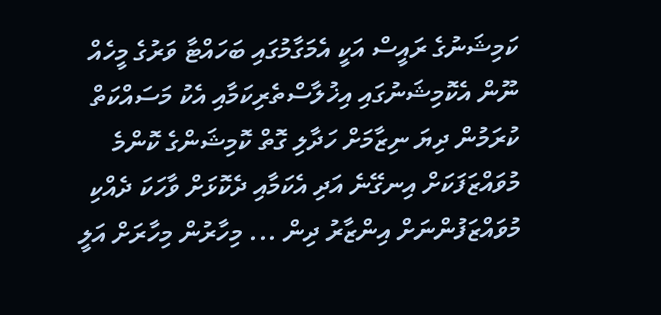ކަމިޝަނުގެ ރައީސް އަކީ އެމަގާމުގައި ބަހައްޓާ ވަރުގެ މީހެއް ނޫން އެކޮމިޝަނުގައި އިޚުލާސްތެރިކަމާއި އެކު މަސައްކަތް ކުރަމުން ދިޔަ ނިޒާމަށް ހަދާލި ގޮތް ކޮމިޝަންގެ ކޮންމެ މުވައްޒަފަކަށް އިނގޭނެ އަދި އެކަމާއި ދެކޮޅަށް ވާހަކަ ދެއްކި މުވައްޒަފުންނަށް އިންޒާރު ދިން ... މިހާރުން މިހާރަށް އަލީ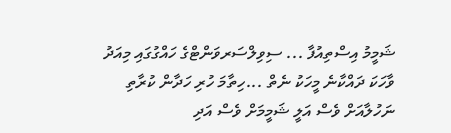ޝަމީމު އިސްތިއުފާ ... ސިވިލްސަރވަންޓްގެ ހައްގުގައި މިއަދު ވާހަކަ ދައްކާނެ މީހަކު ނެތް ...ހިތާމަ ހުރި ހަދާން ކުރާތި ނަހުލާއަށް ވެސް އަލީ ޝަމީމަށް ވެސް އަދި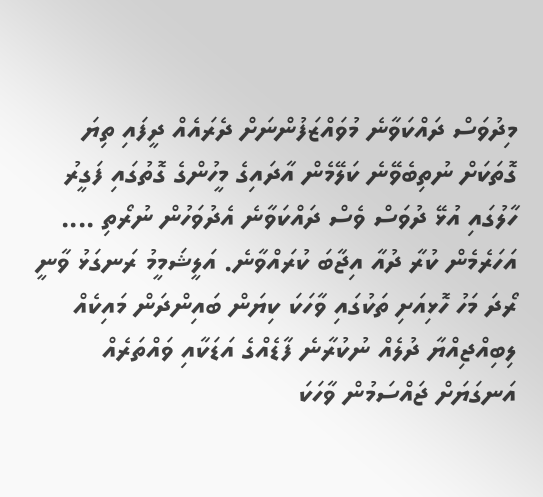މިދުވަސް ދައްކަވާނެ މުވައްޒަފުންނަށް ދެރައެއް ދީފައި ތިޔަ ގޮތަކަށް ނުތިބެވޭނެ ކަލޭމެން އާދައިގެ މީހުންގެ ގޮތުގައި ފަގީރު ހާލުގައި އުޅޭ ދުވަސް ވެސް ދައްކަވާނެ އެދުވަހުން ނުރޯތި .... އަހަރެމެން ކުރާ ދުއާ އިޖާބަ ކުރައްވާނެ. އަލީޝަމީމު ރަނގަޅު ވާނީ ރޯދަ މަހު ހޮޅިއަށި ތަކުގައި ވާހަކަ ކިޔަން ބައިންދަން މައިކެއް ލިބިއްޖިއްޔާ ދުލެއް ނުކުރާނެ ފާޑެއްގެ އަޑަކާއި ވައްތަރެއް އަނގަޔަށް ޖައްސަމުން ވާހަކަ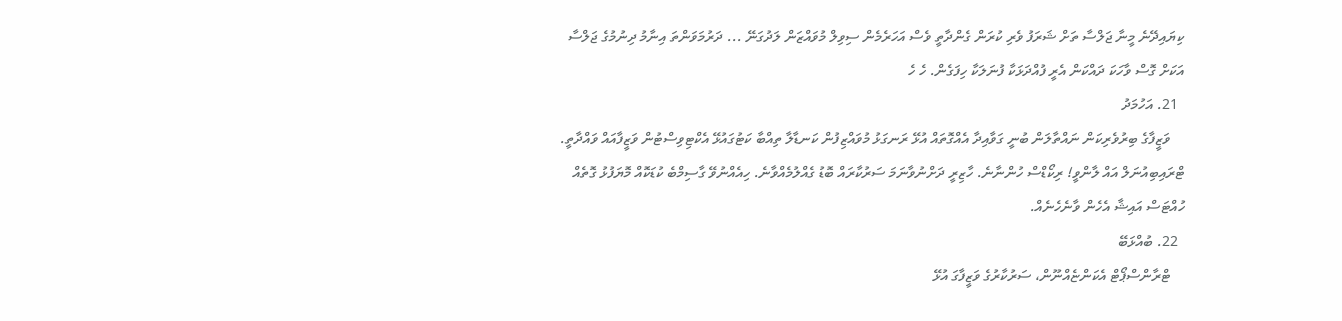ކިޔައިދޭނެ މީނާ ޖަލްސާ ތަށް ޝަރަފު ވެރި ކުރަން ގެންދާތީ ވެސް އަހަރެމެން ސިވިލް މުވައްޒަން ލަދުގަނޭ ... ދަރުމަވަންތަ އިނާމު ދިނުމުގެ ޖަލްސާ އަކަށް ގޮސް ވާހަކަ ދައްކަން އެރީ ފުއްދަޅަކާ ފުނަލަކާ ހިފަގެން. ހެ ހެ
  21. އަހުމަދު
    ވަޒީފާގެ ބިރުވެރިކަން ނައްތާލަން ބުނީ ގަވާއިދާ އެއްގޮތައް އުޅޭ ރަނގަޅު މުވައްޒިފުން ކަނޑާލާ ތިއްބާ ކަޓުގައުޅޭ އެކްޓިވިސްޓުން ވަޒީފާއައް ވައްދާތީ. ޓްރައިބިއުނަލް އައް ލާންވީ! ރިކޯޑްސް ހުންނާނެ. ހާޒިރީ ދަށްނުވާނަމަ ސަރުކާރައް ބޮޑު ގެއްލުމެއްވާނެ. ހިއެއްނުވޭ ގާސިމްބެ ކުޑަކޮއް މޮޔަފުޅު ގޮތެއް ހުއްޓަސް އައިޝާ އެހެން ވާނެހެނެއް.
  22. ބުއްޅަބޭ
    ޓްރާންސްޕޯޓް އެކަންޏެއްނޫން، ސަރުކާރުގެ ވަޒީފާގަ އުޅޭ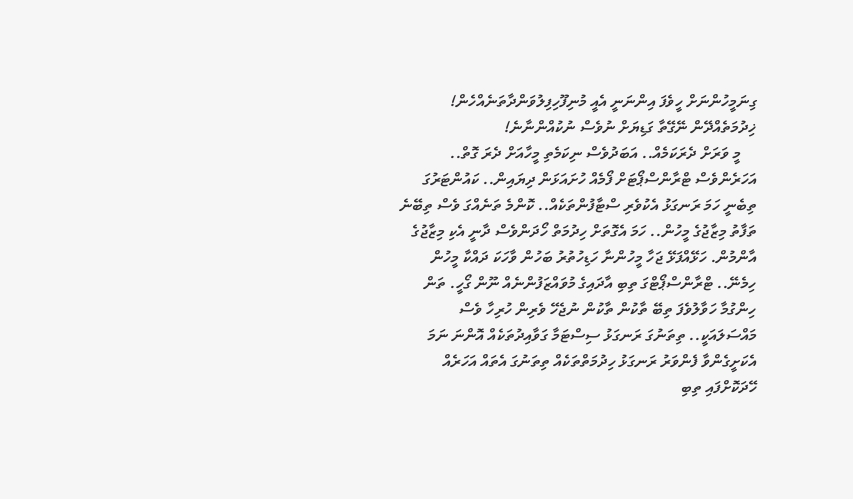ގިނަމީހުންނަށް ހީވެފަ އިންނަނީ އެއީ މުނިފޫހިފިލުވަންދާތަނެއްހެން! ޚިދުމަތެއްދޭން ނޭގޭތާ ގަޑިޔަށް ނުވެސް ނުކުއްންނާނެ!
    މީ ވަރަށް ދެރަކަމެއް.. އަބަދުވެސް ނިކަމެތި މީހާއަށް ދެރަ ގޮތް.. އަހަރެންވެސް ޓްރާންސްޕޯޓަށް ފޯމެއް ހުށައަޅަން ދިޔައިން.. ކައުންޓަރުގަ ތިބެނީ ހަމަ ރަނގަޅު އެކުވެރި ސްޓާފުންތަކެއް.. ކޮންމެ ތަނެއްގަ ވެސް ތިބޭނެ ތަފާތު މިޒާޖުގެ މީހުން.. ހަމަ އެގޮތަށް ހިދުމަތް ހޯދަންވެސް ދާނީ އެކި މިޒާޖުގެ އާންމުން. ހަޅޭއްފަޅޭ ޖަހާ މީހުންނާ ހަޑިހުތުރު ބަހުން ވާހަކަ ދައްކާ މީހުން ހިމެނޭ.. ޓްރާންސްޕޯޓްގަ ތިބި އާދައިގެ މުވައްޒަފުންނެއް ނޫން ގޯހީ. ތަން ހިންގުމާ ހަވާލުވެފަ ތިބޭ ތާކުން ތާކުން ނުޖެހޭ ވެރިން ހުރިހާ ވެސް މައްސަލައަކީ.. ތިތަނުގަ ރަނގަޅު ސިސްޓަމާ ގަވާއިދުތަކެއް އޮންނަ ނަމަ އެކަށީގެންވާ ފެންވަރު ރަނގަޅު ހިދުމަތްތަކެއް ތިތަނުގަ އެތައް އަހަރެއް ހޭދަކޮށްފައި ތިބި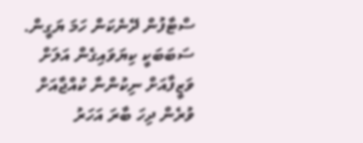ސްޓާފުން ދޭނެކަން ހަމަ ޔަގީން. ސަބަބަކީ ކިޔަވައިގެން އަލަށް ވަޒީފާއަށް ނިކުންނާ ކުއްޖާއަށް ވުރެން ދިހަ ބާރަ އަހަރު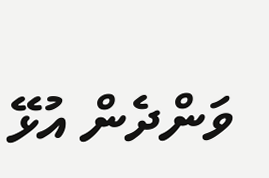ވަންދެން އުޅޭ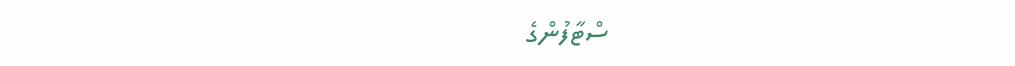ސްޓާފުންގެ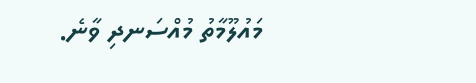މައުލޫމާތު މުއްސަނދި ވާނެ.